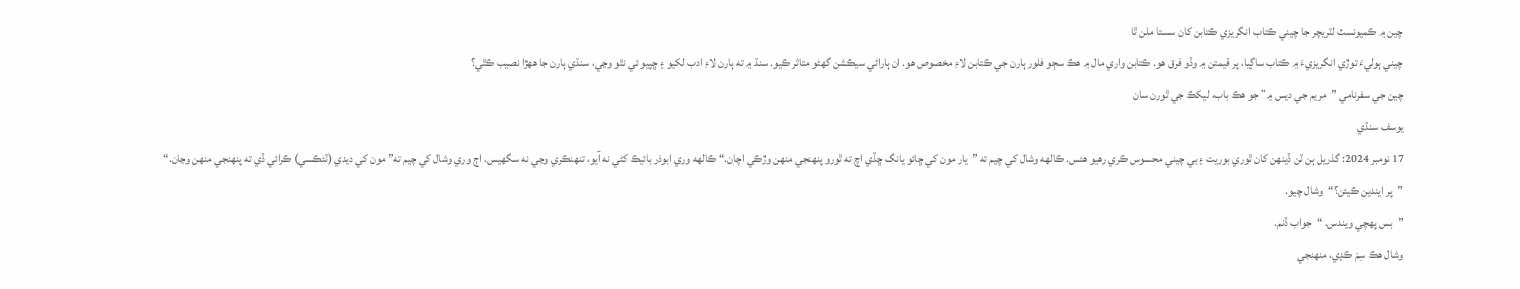چين ۾ ڪميونسٽ لٽريچر جا چيني ڪتاب انگريزي ڪتابن کان سستا ملن ٿا
چيني ٻوليءَ توڙي انگريزيءَ ۾ ڪتاب ساڳيا، پر قيمتن ۾ وڏو فرق ھو. ڪتابن واري مال ۾ ھڪ سڄو فلور ٻارن جي ڪتابن لاءِ مخصوص ھو. ان ٻاراڻي سيڪشن گهڻو متاثر ڪيو. سنڌ ۾ ته ٻارن لاءِ ادب لکيو ۽ ڇپيو ئي نٿو وڃي، سنڌي ٻارن جا هھڙا نصيب ڪٿي؟
چين جي سفرنامي ”مريم جي ديس ۾“ جو ھڪ باب، ليکڪ جي ٿورن سان
يوسف سنڌي
17 نومبر 2024: گذريل ٻن ٽن ڏينھن کان ٿوري بوريت ۽ بي چيني محسوس ڪري رهيو هئس. ڪالهه وشال کي چيم ته ”يار مون کي ڇائو يانگ ڇڏي اچ ته ٿورو پنھنجي منھن وڙڪي اچان.“ ڪالهه وري ابوذر بائيڪ کڻي نه آيو، تنھنڪري وڃي نه سگهيس. اڄ وري وشال کي چيم ته” مون کي ديدي (ٽئڪسي) ڪرائي ڏي ته پنھنجي منھن وڃان.“
”پر ايندين ڪيئن؟“وشال چيو.
”بس پھچي ويندس. “جواب ڏنم.
وشال هڪ سِمَ ڪڍي، منھنجي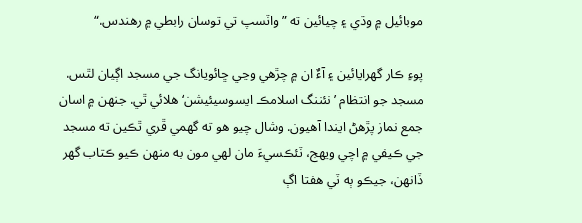موبائيل ۾ وڌي ۽ چيائين ته ”واٽسپ تي توسان رابطي ۾ رهندس.“

پوءِ ڪار گهرايائين ۽ آءٌ ان ۾ چڙهي وڃي ڇائويانگ جي مسجد اڳيان لٿس. مسجد جو انتظام ’نئننگ اسلامڪ ايسوسيئيشن‘ هلائي ٿي. جنھن ۾ اسان جمع نماز پڙهڻ ايندا آهيون. وشال چيو هو ته گهمي ڦري ٿڪين ته مسجد جي ڪيفي ۾ اچي ويھج، ٽئڪسيءَ مان لھي مون به منھن ڪيو ڪتاب گهر ڏانھن، جيڪو ٻه ٽي هفتا اڳ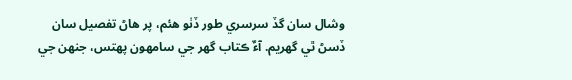وشال سان گڏ سرسري طور ڏٺو هئم، پر هاڻ تفصيل سان ڏسڻ ٿي گهريم. آءٌ ڪتاب گهر جي سامھون پھتس، جنھن جي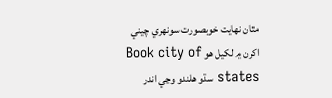مٿان نھايت خوبصورت سونھري چيني اکرن ۾ لکيل هو Book city of states سڌو هلندو وڃي اندر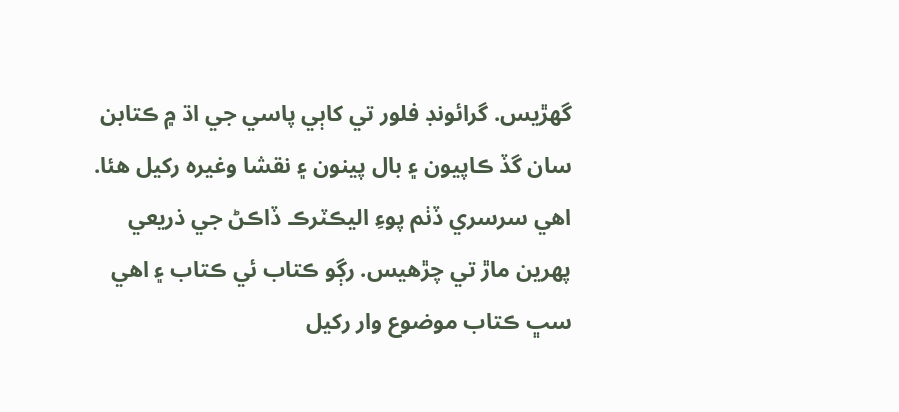گهڙيس. گرائونڊ فلور تي کاٻي پاسي جي اڌ ۾ ڪتابن سان گڏ ڪاپيون ۽ بال پينون ۽ نقشا وغيره رکيل هئا. اهي سرسري ڏٺم پوءِ اليڪٽرڪ ڏاڪڻ جي ذريعي پھرين ماڙ تي چڙهيس. رڳو ڪتاب ئي ڪتاب ۽ اهي سڀ ڪتاب موضوع وار رکيل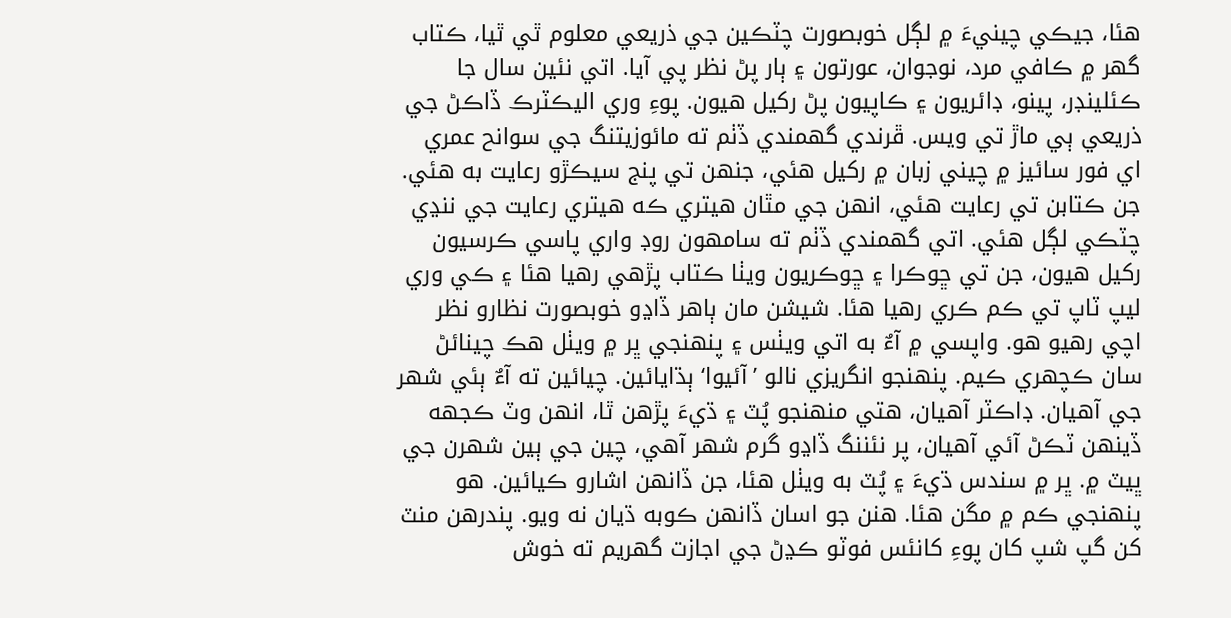هئا، جيڪي چينيءَ ۾ لڳل خوبصورت چٽڪين جي ذريعي معلوم ٿي ٿيا، ڪتاب گهر ۾ ڪافي مرد، نوجوان، عورتون ۽ ٻار پڻ نظر پي آيا. اتي نئين سال جا ڪئلينڊر، پينو، ڊائريون ۽ ڪاپيون پڻ رکيل هيون. پوءِ وري اليڪٽرڪ ڏاڪڻ جي ذريعي ٻي ماڙ تي ويس. ڦرندي گهمندي ڏٺم ته مائوزيتنگ جي سوانح عمري اي فور سائيز ۾ چيني زبان ۾ رکيل هئي، جنھن تي پنج سيڪڙو رعايت به هئي. جن ڪتابن تي رعايت هئي، انهن جي مٿان هيتري ڪه هيتري رعايت جي ننڍي چٽڪي لڳل هئي. اتي گهمندي ڏٺم ته سامھون روڊ واري پاسي ڪرسيون رکيل هيون، جن تي ڇوڪرا ۽ ڇوڪريون ويٺا ڪتاب پڙهي رهيا هئا ۽ ڪي وري ليپ ٽاپ تي ڪم ڪري رهيا هئا. شيشن مان ٻاهر ڏاڍو خوبصورت نظارو نظر اچي رهيو هو. واپسي ۾ آءٌ به اتي ويٺس ۽ پنھنجي ڀر ۾ ويٺل هڪ چينائڻ سان ڪچھري ڪيم. پنھنجو انگريزي نالو ’آئيوا‘ ٻڌايائين. چيائين ته آءٌ ٻئي شھر جي آهيان. ڊاڪٽر آهيان، هتي منھنجو پُٽ ۽ ڌيءَ پڙهن ٿا، انهن وٽ ڪجهه ڏينھن ٽڪڻ آئي آهيان، پر نئننگ ڏاڍو گرم شھر آهي، چين جي ٻين شھرن جي ڀيٽ ۾. ڀر ۾ سندس ڌيءَ ۽ پُٽ به ويٺل هئا، جن ڏانھن اشارو ڪيائين. هو پنھنجي ڪم ۾ مگن هئا. هنن جو اسان ڏانھن ڪوبه ڌيان نه ويو. پندرهن منٽ کن گپ شپ کان پوءِ کانئس فوٽو ڪڍڻ جي اجازت گهريم ته خوش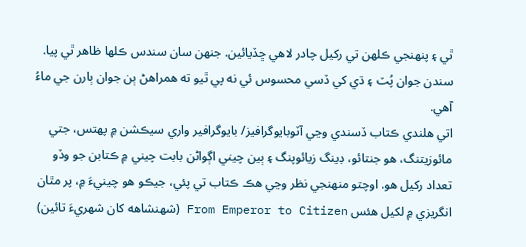ٿي ۽ پنھنجي ڪلھن تي رکيل چادر لاهي ڇڏيائين. جنھن سان سندس ڪلها ظاهر ٿي پيا. سندن جوان پُٽ ۽ ڌي کي ڏسي محسوس ئي نه پي ٿيو ته همراهڻ ٻن جوان ٻارن جي ماءُ آهي.
اتي هلندي ڪتاب ڏسندي وڃي آٽوبايوگرافيز/ بايوگرافير واري سيڪشن ۾ پھتس، جتي مائوزيتنگ، هو جنتائو، ڊينگ زيائوپنگ ۽ ٻين چيني اڳواڻن بابت چيني ۾ ڪتابن جو وڏو تعداد رکيل هو. اوچتو منھنجي نظر وڃي هڪ ڪتاب تي پئي، جيڪو هو چينيءَ ۾، پر مٿان انگريزي ۾ لکيل هئس From Emperor to Citizen (شھنشاهه کان شھريءَ تائين)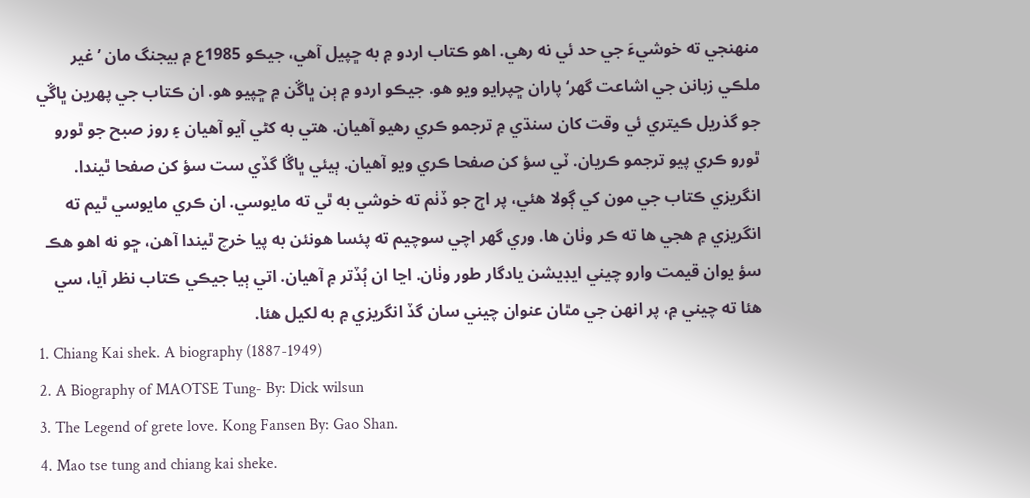منھنجي ته خوشيءَ جي حد ئي نه رهي. اهو ڪتاب اردو ۾ به ڇپيل آهي، جيڪو 1985ع ۾ بيجنگ مان ’غير ملڪي زبانن جي اشاعت گهر‘ پاران ڇپرايو ويو هو. جيڪو اردو ۾ ٻن ڀاڱن ۾ ڇپيو هو. ان ڪتاب جي پھرين ڀاڱي جو گذريل ڪيتري ئي وقت کان سنڌي ۾ ترجمو ڪري رهيو آهيان. هتي به کڻي آيو آهيان ۽ روز صبح جو ٿورو ٿورو ڪري پيو ترجمو ڪريان. ٽي سؤ کن صفحا ڪري ويو آهيان. ٻيئي ڀاڱا گڏي ست سؤ کن صفحا ٿيندا. انگريزي ڪتاب جي مون کي ڳولا هئي، پر اڄ جو ڏٺم ته خوشي به ٿي ته مايوسي. ان ڪري مايوسي ٿيم ته انگريزي ۾ هجي ها ته ڪر وٺان ها. وري گهر اچي سوچيم ته پئسا هونئن به پيا خرچ ٿيندا آهن، ڇو نه اهو هڪ سؤ يوان قيمت وارو چيني ايڊيشن يادگار طور وٺان. اڃا ان ٻُڏتر ۾ آهيان. اتي ٻيا جيڪي ڪتاب نظر آيا، سي هئا ته چيني ۾، پر انهن جي مٿان عنوان چيني سان گڏ انگريزي ۾ به لکيل هئا.
1. Chiang Kai shek. A biography (1887-1949)
2. A Biography of MAOTSE Tung- By: Dick wilsun
3. The Legend of grete love. Kong Fansen By: Gao Shan.
4. Mao tse tung and chiang kai sheke.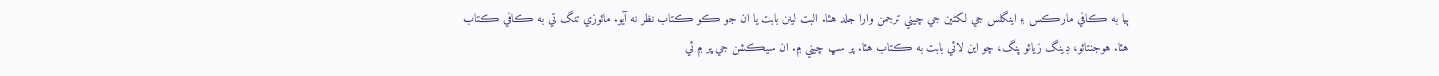ٻيا به ڪافي مارڪس ۽ اينگلس جي لکڻين جي چيني ترجمن وارا جلد هئا. البت لينن بابت يا ان جو ڪو ڪتاب نظر نه آيو. مائوزي تنگ تي به ڪافي ڪتاب هئا. هوجنتائو، ڊينگ زيائو پنگ، چو اين لائي بابت به ڪتاب هئا. پر سڀ چيني ۾. ان سيڪشن جي ڀر ۾ ئي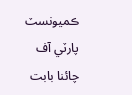ڪميونسٽ پارٽي آف چائنا بابت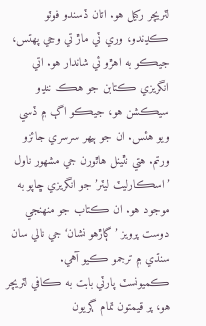لٽريچر رکيل هو. اتان ڏسندو فوٽو ڪڍندو، وري ٽي ماڙ تي وڃي پھتس، جيڪو به اهڙو ئي شاندار هو. اتي انگريزي ڪتابن جو هڪ ننڍو سيڪشن هو، جيڪو اڳ ۾ ڏسي ويو هئس. ان جو ٻيھر سرسري جائزو ورتم. هتي نٿينل هاٿورن جي مشھور ناول ’اسڪارليٽ ليٽر’ جو انگريزي ڇاپو به موجود هو. ان ڪتاب جو منھنجي دوست پرويز ’ڳاڙهو نشان‘ جي نالي سان سنڌي ۾ ترجمو ڪيو آهي.
ڪميونسٽ پارٽي بابت به ڪافي لٽريچر هو، پر قيمتون تمام ڳريون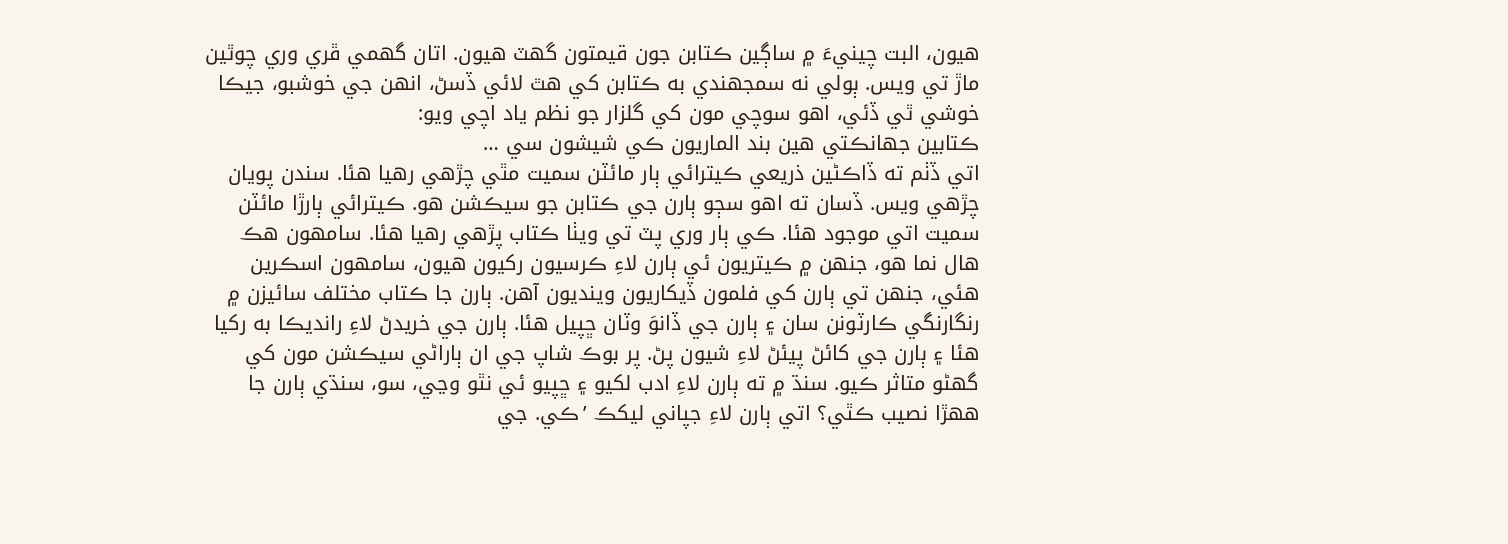هيون، البت چينيءَ ۾ ساڳين ڪتابن جون قيمتون گهٽ هيون. اتان گهمي ڦري وري چوٿين ماڙ تي ويس. ٻولي نه سمجهندي به ڪتابن کي هٿ لائي ڏسڻ، انهن جي خوشبو، جيڪا خوشي ٿي ڏئي، اهو سوچي مون کي گلزار جو نظم ياد اچي ويو:
ڪتابين جھانڪتي ھين بند الماريون ڪي شيشون سي …
اتي ڏٺم ته ڏاڪڻين ذريعي ڪيترائي ٻار مائٽن سميت مٿي چڙهي رهيا هئا. سندن پويان چڙهي ويس. ڏسان ته اهو سڄو ٻارن جي ڪتابن جو سيڪشن هو. ڪيترائي ٻارڙا مائٽن سميت اتي موجود هئا. ڪي ٻار وري پٽ تي ويٺا ڪتاب پڙهي رهيا هئا. سامھون هڪ هال نما هو، جنھن ۾ ڪيتريون ئي ٻارن لاءِ ڪرسيون رکيون هيون، سامھون اسڪرين هئي، جنھن تي ٻارن کي فلمون ڏيکاريون وينديون آهن. ٻارن جا ڪتاب مختلف سائيزن ۾ رنگارنگي ڪارٽونن سان ۽ ٻارن جي ڏانوَ وٽان ڇپيل هئا. ٻارن جي خريدڻ لاءِ رانديڪا به رکيا هئا ۽ ٻارن جي کائڻ پيئڻ لاءِ شيون پڻ. پر بوڪ شاپ جي ان ٻاراڻي سيڪشن مون کي گهڻو متاثر ڪيو. سنڌ ۾ ته ٻارن لاءِ ادب لکيو ۽ ڇپيو ئي نٿو وڃي، سو، سنڌي ٻارن جا هھڙا نصيب ڪٿي؟ اتي ٻارن لاءِ جپاني ليکڪ ’ڪي. جي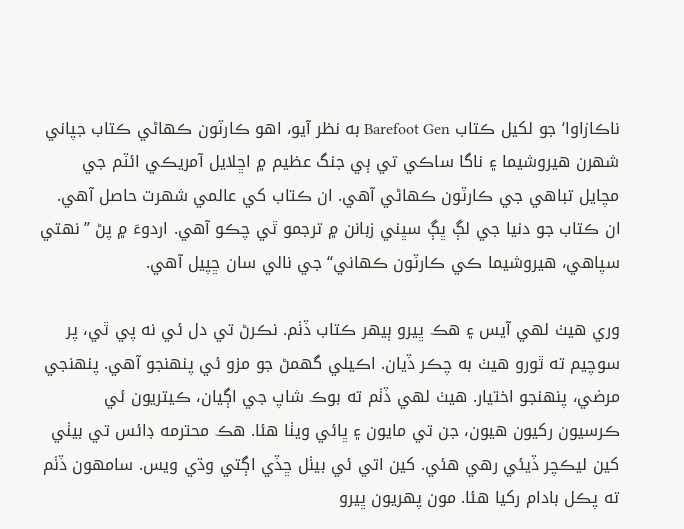ناڪازاوا‘ جو لکيل ڪتاب Barefoot Gen به نظر آيو، اهو ڪارٽون ڪھاڻي ڪتاب جپاني شھرن هيروشيما ۽ ناگا ساڪي تي ٻي جنگ عظيم ۾ اڇلايل آمريڪي ائٽم جي مچايل تباهي جي ڪارٽون ڪھاڻي آهي. ان ڪتاب کي عالمي شھرت حاصل آهي. ان ڪتاب جو دنيا جي لڳ ڀڳ سڀني زبانن ۾ ترجمو ٿي چڪو آهي. اردوءَ ۾ پڻ ”نهتي سپاهي، هيروشيما ڪي ڪارٽون ڪهاني“ جي نالي سان ڇپيل آهي.

وري هيٺ لھي آيس ۽ هڪ ڀيرو ٻيھر ڪتاب ڏٺم. نڪرڻ تي دل ئي نه پي ٿي، پر سوچيم ته ٿورو هيٺ به چڪر ڏيان. اڪيلي گهمڻ جو مزو ئي پنھنجو آهي. پنھنجي مرضي، پنھنجو اختيار. هيٺ لھي ڏٺم ته بوڪ شاپ جي اڳيان، ڪيتريون ئي ڪرسيون رکيون هيون، جن تي مايون ۽ ڀائي ويٺا هئا. هڪ محترمه ڊائس تي بيٺي کين ليڪچر ڏيئي رهي هئي. کين اتي ئي بيٺل ڇڏي اڳتي وڌي ويس. سامھون ڏٺم ته پڪل بادام رکيا هئا. مون پھريون ڀيرو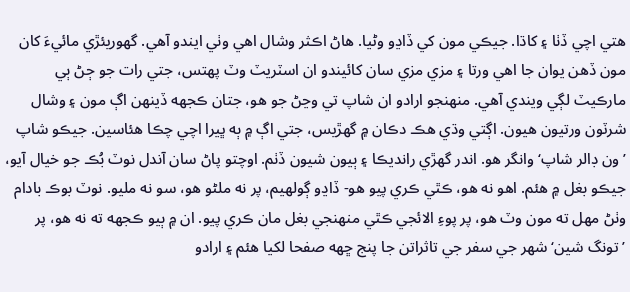هتي اچي ڏٺا ۽ کاڌا. جيڪي مون کي ڏاڍو وڻيا. هاڻ اڪثر وشال اهي وٺي ايندو آهي. گهوريئڙي مائيءَ کان مون ڏهن يوان جا اهي ورتا ۽ مزي مزي سان کائيندو ان اسٽريٽ وٽ پھتس، جتي رات جو ڄڻ ٻي مارڪيٽ لڳي ويندي آهي. منھنجو ارادو ان شاپ تي وڃڻ جو هو، جتان ڪجهه ڏينھن اڳ مون ۽ وشال شرٽون ورتيون هيون. اڳتي وڌي هڪ دڪان ۾ گهڙيس، جتي اڳ ۾ ٻه ڀيرا اچي چڪا هئاسين. جيڪو شاپ ’ون ڊالر شاپ‘ وانگر هو. اندر گهڙي رانديڪا ۽ ٻيون شيون ڏٺم. اوچتو پاڻ سان آندل نوٽ بُڪ جو خيال آيو، جيڪو بغل ۾ هئم. اهو نه هو، ڪٿي ڪري پيو هو- ڏاڍو ڳولھيم، پر نه ملڻو هو، سو نه مليو. نوٽ بوڪ بادام وٺڻ مھل ته مون وٽ هو، پر پوءِ الائجي ڪٿي منھنجي بغل مان ڪري پيو. ان ۾ ٻيو ڪجهه ته نه هو، پر ’تونگ شين‘ شھر جي سفر جي تاثراتن جا پنج ڇھه صفحا لکيا هئم ۽ ارادو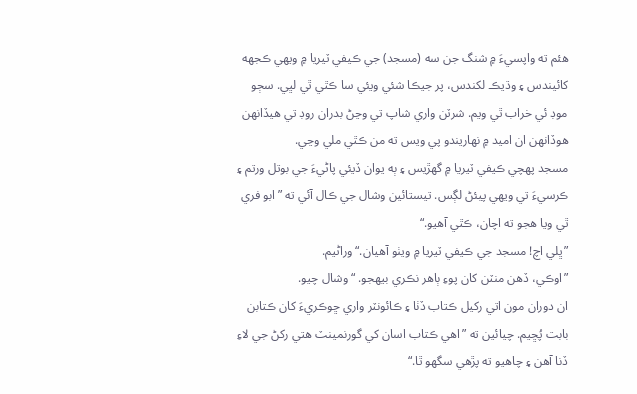هئم ته واپسيءَ ۾ شنگ جن سه (مسجد) جي ڪيفي ٽيريا ۾ ويھي ڪجهه کائيندس ۽ وڌيڪ لکندس، پر جيڪا شئي ويئي سا ڪٿي ٿي لڀي. سڄو موڊ ئي خراب ٿي ويم. شرٽن واري شاپ تي وڃڻ بدران روڊ تي هيڏانھن هوڏانھن ان اميد ۾ نھاريندو پي ويس ته من ڪٿي ملي وڃي.
مسجد پھچي ڪيفي ٽيريا ۾ گهڙيس ۽ ٻه يوان ڏيئي پاڻيءَ جي بوتل ورتم ۽ ڪرسيءَ تي ويھي پيئڻ لڳس. تيستائين وشال جي ڪال آئي ته ”ابو فري ٿي ويا هجو ته اچان، ڪٿي آهيو.“
”ڀلي اچ! مسجد جي ڪيفي ٽيريا ۾ ويٺو آهيان.“ وراڻيم.
”اوڪي، ڏهن منٽن کان پوءِ ٻاهر نڪري بيھجو. “وشال چيو.
ان دوران مون اتي رکيل ڪتاب ڏٺا ۽ ڪائونٽر واري ڇوڪريءَ کان ڪتابن بابت پُڇيم. چيائين ته ”اهي ڪتاب اسان کي گورنمينٽ هتي رکڻ جي لاءِ ڏنا آهن ۽ چاهيو ته پڙهي سگهو ٿا.“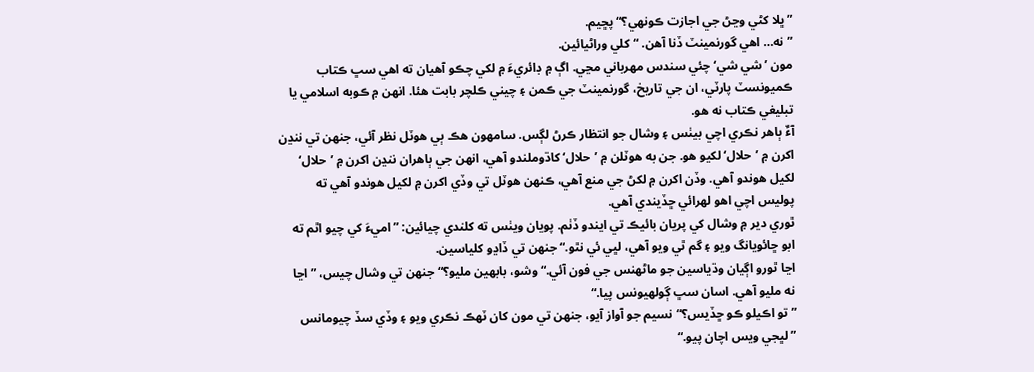”ڀلا کڻي وڃڻ جي اجازت ڪونهي؟“پڇيم.
”نه… اهي گورنمينٽ ڏنا آهن. “کلي وراڻيائين.
مون ’شي شي‘ چئي سندس مھرباني مڃي. اڳ ۾ ڊائريءَ ۾ لکي چڪو آهيان ته اهي سڀ ڪتاب ڪميونسٽ پارٽي، ان جي تاريخ، گورنمينٽ جي ڪمن ۽ چيني ڪلچر بابت هئا. انهن ۾ ڪوبه اسلامي يا تبليغي ڪتاب نه هو.
آءٌ ٻاهر نڪري اچي بيٺس ۽ وشال جو انتظار ڪرڻ لڳس. سامھون هڪ ٻي هوٽل نظر آئي، جنھن تي ننڍن اکرن ۾ ’حلال‘ لکيو هو. جن به هوٽلن ۾ ’حلال‘ کاڌوملندو آهي، انهن جي ٻاهران ننڍن اکرن ۾ ’حلال‘ لکيل هوندو آهي. وڏن اکرن ۾ لکڻ جي منع آهي، ڪنھن هوٽل تي وڏي اکرن ۾ لکيل هوندو آهي ته پوليس اچي اهو لھرائي ڇڏيندي آهي.
ٿوري دير ۾ وشال کي پريان بائيڪ تي ايندو ڏٺم. پويان ويٺس ته کلندي چيائين: ”اميءَ کي چيو اٿم ته ابو ڇائويانگ ويو ۽ گم ٿي ويو آهي، لڀي ئي نٿو.“ جنھن تي ڏاڍو کلياسين.
اڃا ٿورو اڳيان وڌياسين جو ماڻهنس جي فون آئي.“ وشو، بابھين مليو؟“ جنھن تي وشال چيس، ”اڃا نه مليو آهي. اسان سڀ ڳولهيونس پيا.“
”تو اڪيلو ڪو ڇڏيس؟“نسيم جو آواز آيو، جنھن تي مون کان ٽھڪ نڪري ويو ۽ وڏي سڏ چيومانس ”لڀجي ويس اچان پيو.“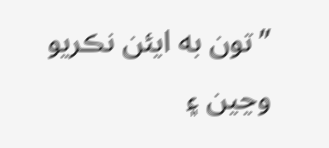”تون به ايئن نڪريو وڃين ۽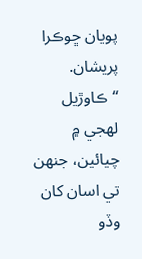پويان ڇوڪرا پريشان. “ڪاوڙيل لھجي ۾ چيائين، جنھن تي اسان کان وڏو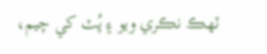ٽھڪ نڪري ويو ۽ پُٽ کي چيم،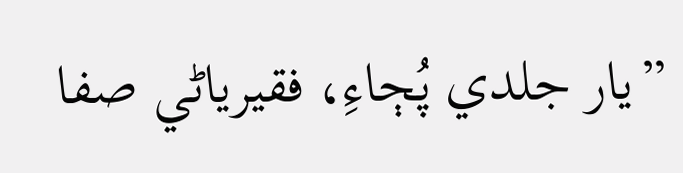”يار جلدي پُڄاءِ، فقيرياڻي صفا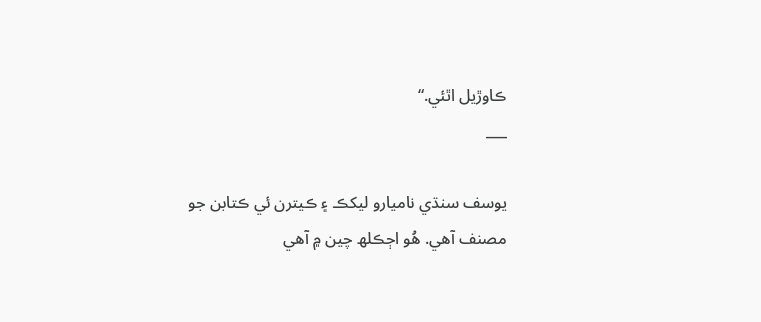ڪاوڙيل اٿئي.“
___

يوسف سنڌي ناميارو ليکڪ ۽ ڪيترن ئي ڪتابن جو مصنف آھي. ھُو اڄڪلھ چين ۾ آھي